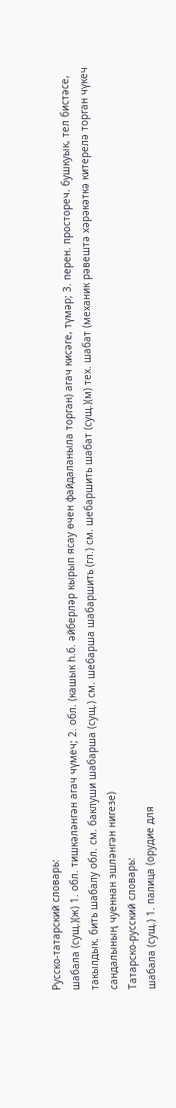Русско-татарский словарь:
шабала (сущ.)(ж) 1. обл. тишкәләнгән агач чүмеч; 2. обл. (кашык һ.б. әйберләр кырып ясау өчен файдаланыла торган) агач кисәге, түмәр; 3. перен. простореч. бушкуык, тел бистәсе, такылдык. бить шабалу обл. см. баклуши шабарша (сущ.) см. шебарша шабаршить (гл.) см. шебаршить шабат (сущ.)(м) тех. шабат (механик рәвештә хәрәкәткә китерелә торган чүкеч сандалының чуеннан эшләнгән нигезе)
Татарско-русский словарь:
шабала (сущ.) 1. палица (орудие для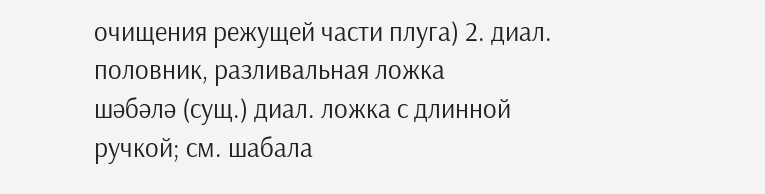очищения режущей части плуга) 2. диал. половник, разливальная ложка
шәбәлә (сущ.) диал. ложка с длинной ручкой; см. шабала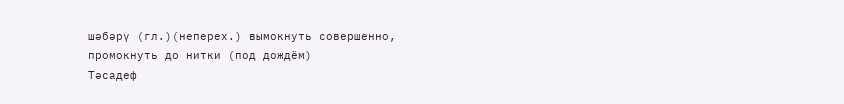шәбәрү (гл.)(неперех.) вымокнуть совершенно, промокнуть до нитки (под дождём)
Тәсадеф